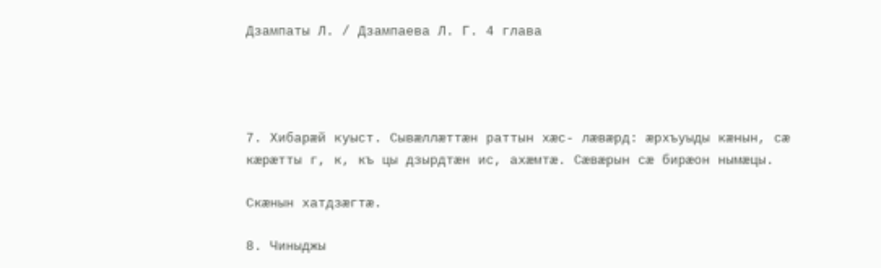Дзампаты Л. / Дзампаева Л. Г. 4 глава




7. Хибарæй куыст. Сывæллæттæн раттын хæс- лæвæрд: æрхъуыды кæнын, сæ кæрæтты г, к, къ цы дзырдтæн ис, ахæмтæ. Сæвæрын сæ бирæон нымæцы.

Скæнын хатдзæгтæ.

8. Чиныджы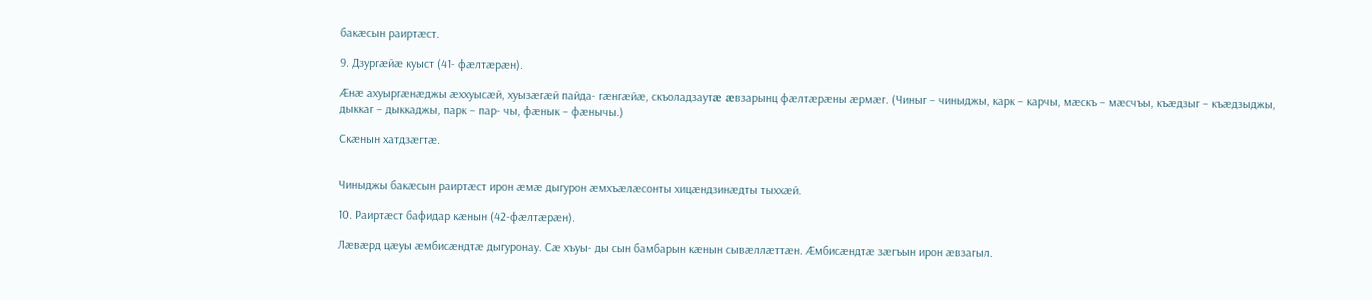бакæсын раиртæст.

9. Дзургæйæ куыст (41- фæлтæрæн).

Æнæ ахуыргæнæджы æххуысæй, хуызæгæй пайда- гæнгæйæ, скъоладзаутæ æвзарынц фæлтæрæны æрмæг. (Чиныг – чиныджы, карк – карчы, мæскъ – мæсчъы, къæдзыг – къæдзыджы, дыккаг – дыккаджы, парк – пар- чы, фæнык – фæнычы.)

Скæнын хатдзæгтæ.


Чиныджы бакæсын раиртæст ирон æмæ дыгурон æмхъæлæсонты хицæндзинæдты тыххæй.

10. Раиртæст бафидар кæнын (42-фæлтæрæн).

Лæвæрд цæуы æмбисæндтæ дыгуронау. Сæ хъуы- ды сын бамбарын кæнын сывæллæттæн. Æмбисæндтæ зæгъын ирон æвзагыл.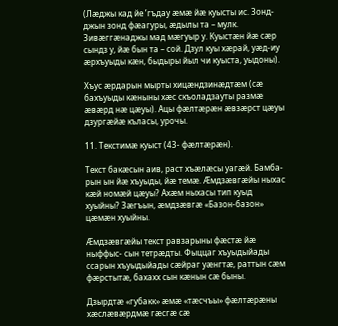(Лæджы кад йе ’гъдау æмæ йæ куысты ис. Зонд- джын зонд фæагуры, æдылы та – мулк. Зивæггæнаджы мад мæгуыр у. Куыстæн йæ сæр сындз у, йæ бын та – сой. Дзул куы хæрай, уæд-иу æрхъуыды кæн, быдыры йыл чи куыста, уыдоны).

Хъус æрдарын мырты хицæндзинæдтæм (сæ бахъуыды кæныны хæс скъоладзауты размæ æвæрд нæ цæуы). Ацы фæлтæрæн æвзæрст цæуы дзургæйæ къласы, урочы.

11. Текстимæ куыст (43- фæлтæрæн).

Текст бакæсын аив, раст хъæлæсы уагæй. Бамба- рын ын йæ хъуыды, йæ темæ. Æмдзæвгæйы ныхас кæй номæй цæуы? Ахæм ныхасы тип куыд хуыйны? Зæгъын, æмдзæвгæ «Базон-базон» цæмæн хуыйны.

Æмдзæвгæйы текст равзарыны фæстæ йæ ныффыс- сын тетрæдты. Фыццаг хъуыдыйады ссарын хъуыдыйады сæйраг уæнгтæ, раттын сæм фæрстытæ, бахахх сын кæнын сæ быны.

Дзырдтæ «губакк» æмæ «тæсчъы» фæлтæрæны хæслæвæрдмæ гæсгæ сæ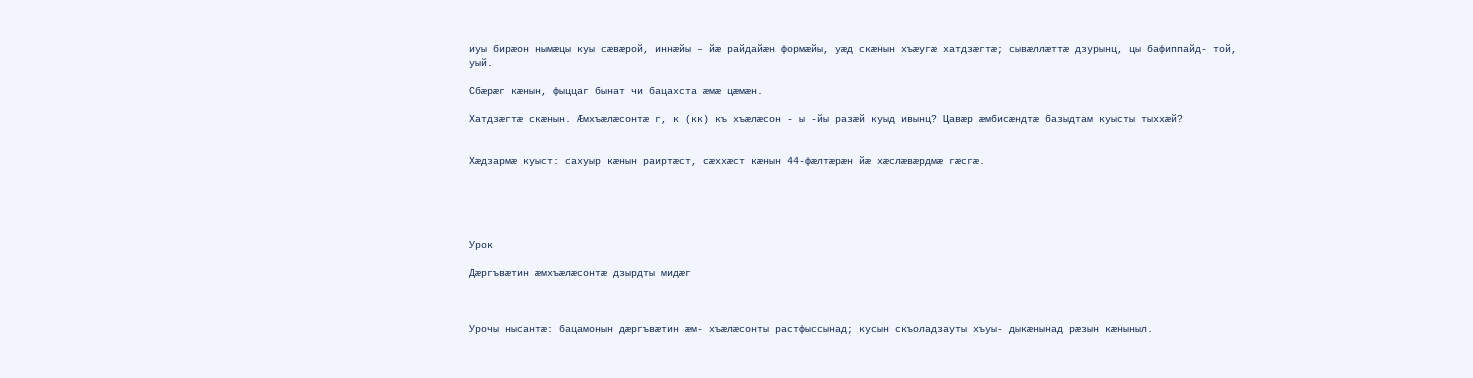иуы бирæон нымæцы куы сæвæрой, иннæйы – йæ райдайæн формæйы, уæд скæнын хъæугæ хатдзæгтæ; сывæллæттæ дзурынц, цы бафиппайд- той, уый.

Сбæрæг кæнын, фыццаг бынат чи бацахста æмæ цæмæн.

Хатдзæгтæ скæнын. Æмхъæлæсонтæ г, к (кк) къ хъæлæсон - ы -йы разæй куыд ивынц? Цавæр æмбисæндтæ базыдтам куысты тыххæй?


Хæдзармæ куыст: сахуыр кæнын раиртæст, сæххæст кæнын 44-фæлтæрæн йæ хæслæвæрдмæ гæсгæ.





Урок

Дæргъвæтин æмхъæлæсонтæ дзырдты мидæг



Урочы нысантæ: бацамонын дæргъвæтин æм- хъæлæсонты растфыссынад; кусын скъоладзауты хъуы- дыкæнынад рæзын кæныныл.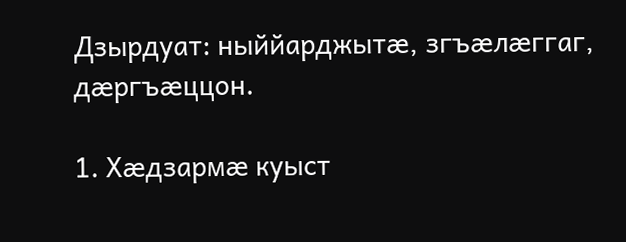Дзырдуат: ныййарджытæ, згъæлæггаг, дæргъæццон.

1. Хæдзармæ куыст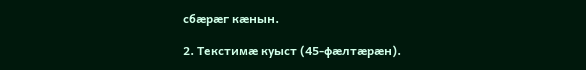сбæрæг кæнын.

2. Текстимæ куыст (45-фæлтæрæн).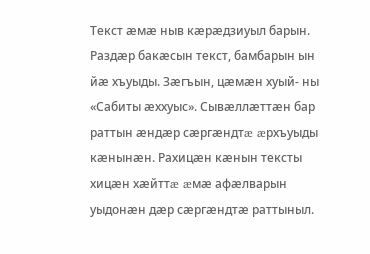Текст æмæ ныв кæрæдзиуыл барын. Раздæр бакæсын текст, бамбарын ын йæ хъуыды. Зæгъын, цæмæн хуый- ны «Сабиты æххуыс». Сывæллæттæн бар раттын æндæр сæргæндтæ æрхъуыды кæнынæн. Рахицæн кæнын тексты хицæн хæйттæ æмæ афæлварын уыдонæн дæр сæргæндтæ раттыныл.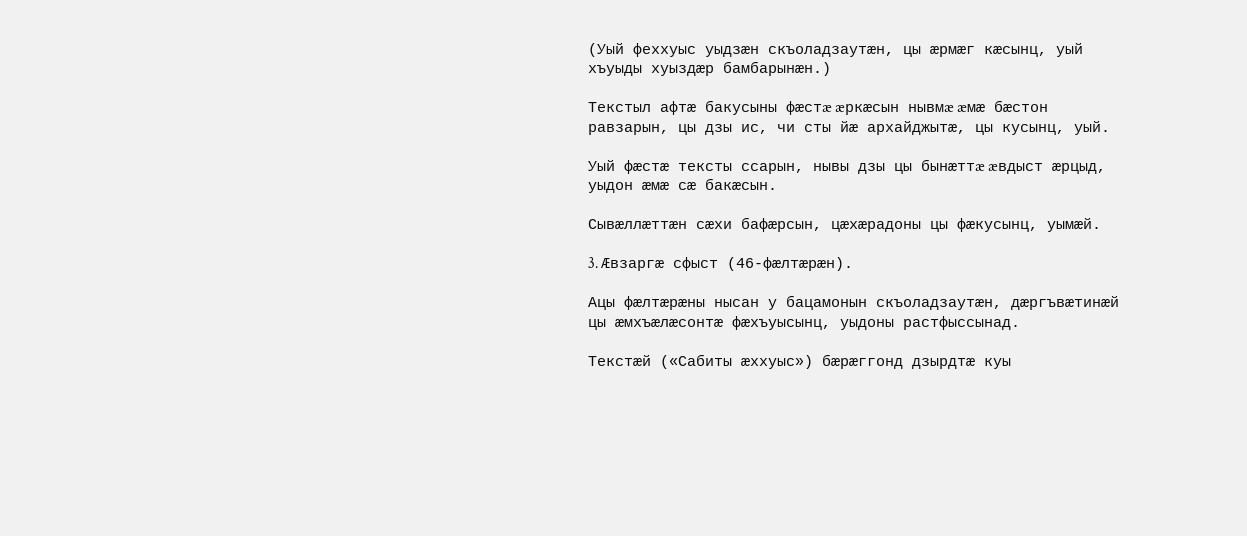(Уый феххуыс уыдзæн скъоладзаутæн, цы æрмæг кæсынц, уый хъуыды хуыздæр бамбарынæн.)

Текстыл афтæ бакусыны фæстæ æркæсын нывмæ æмæ бæстон равзарын, цы дзы ис, чи сты йæ архайджытæ, цы кусынц, уый.

Уый фæстæ тексты ссарын, нывы дзы цы бынæттæ æвдыст æрцыд, уыдон æмæ сæ бакæсын.

Сывæллæттæн сæхи бафæрсын, цæхæрадоны цы фæкусынц, уымæй.

3. Æвзаргæ сфыст (46-фæлтæрæн).

Ацы фæлтæрæны нысан у бацамонын скъоладзаутæн, дæргъвæтинæй цы æмхъæлæсонтæ фæхъуысынц, уыдоны растфыссынад.

Текстæй («Сабиты æххуыс») бæрæггонд дзырдтæ куы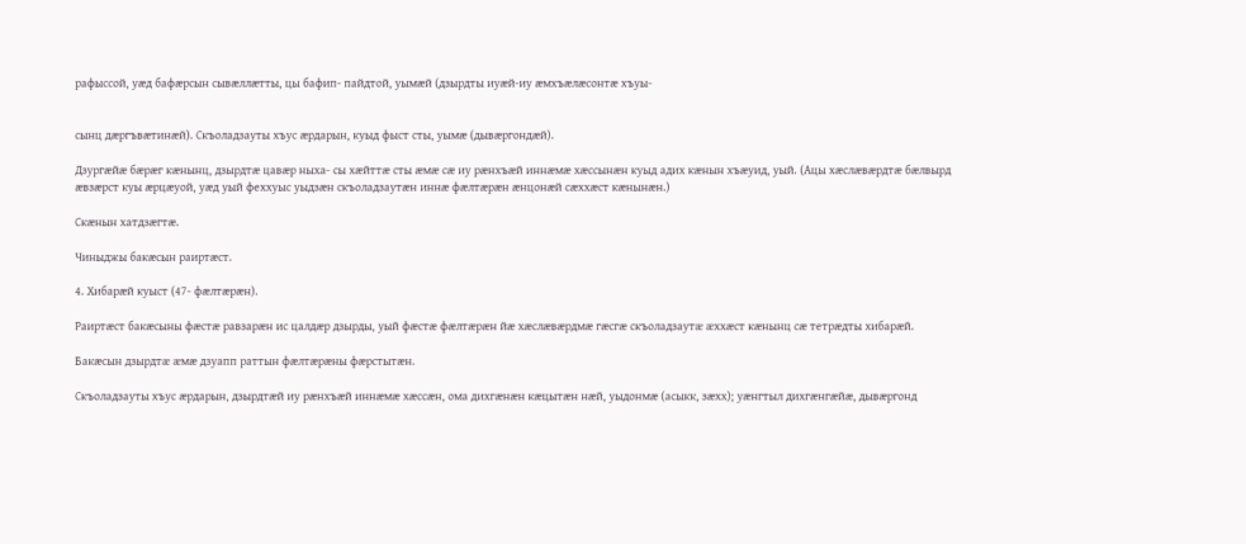рафыссой, уæд бафæрсын сывæллæтты, цы бафип- пайдтой, уымæй (дзырдты иуæй-иу æмхъæлæсонтæ хъуы-


сынц дæргъвæтинæй). Скъоладзауты хъус æрдарын, куыд фыст сты, уымæ (дывæргондæй).

Дзургæйæ бæрæг кæнынц, дзырдтæ цавæр ныха- сы хæйттæ сты æмæ сæ иу рæнхъæй иннæмæ хæссынæн куыд адих кæнын хъæуид, уый. (Ацы хæслæвæрдтæ бæлвырд æвзæрст куы æрцæуой, уæд уый феххуыс уыдзæн скъоладзаутæн иннæ фæлтæрæн æнцонæй сæххæст кæнынæн.)

Скæнын хатдзæгтæ.

Чиныджы бакæсын раиртæст.

4. Хибарæй куыст (47- фæлтæрæн).

Раиртæст бакæсыны фæстæ равзарæн ис цалдæр дзырды, уый фæстæ фæлтæрæн йæ хæслæвæрдмæ гæсгæ скъоладзаутæ æххæст кæнынц сæ тетрæдты хибарæй.

Бакæсын дзырдтæ æмæ дзуапп раттын фæлтæрæны фæрстытæн.

Скъоладзауты хъус æрдарын, дзырдтæй иу рæнхъæй иннæмæ хæссæн, ома дихгæнæн кæцытæн нæй, уыдонмæ (асыкк, зæхх); уæнгтыл дихгæнгæйæ, дывæргонд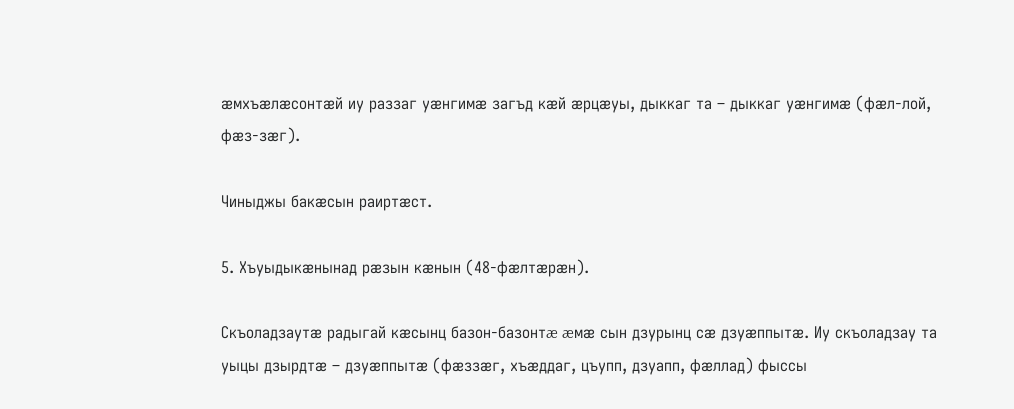æмхъæлæсонтæй иу раззаг уæнгимæ загъд кæй æрцæуы, дыккаг та – дыккаг уæнгимæ (фæл-лой, фæз-зæг).

Чиныджы бакæсын раиртæст.

5. Хъуыдыкæнынад рæзын кæнын (48-фæлтæрæн).

Скъоладзаутæ радыгай кæсынц базон-базонтæ æмæ сын дзурынц сæ дзуæппытæ. Иу скъоладзау та уыцы дзырдтæ – дзуæппытæ (фæззæг, хъæддаг, цъупп, дзуапп, фæллад) фыссы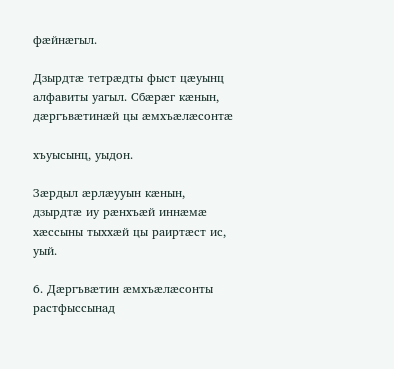фæйнæгыл.

Дзырдтæ тетрæдты фыст цæуынц алфавиты уагыл. Сбæрæг кæнын, дæргъвæтинæй цы æмхъæлæсонтæ

хъуысынц, уыдон.

Зæрдыл æрлæууын кæнын, дзырдтæ иу рæнхъæй иннæмæ хæссыны тыххæй цы раиртæст ис, уый.

6. Дæргъвæтин æмхъæлæсонты растфыссынад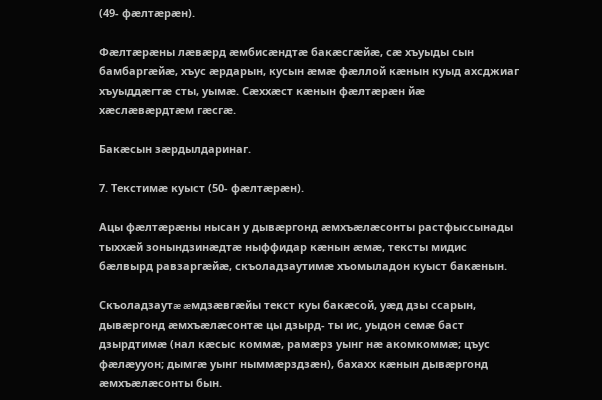(49- фæлтæрæн).

Фæлтæрæны лæвæрд æмбисæндтæ бакæсгæйæ, сæ хъуыды сын бамбаргæйæ, хъус æрдарын, кусын æмæ фæллой кæнын куыд ахсджиаг хъуыддæгтæ сты, уымæ. Сæххæст кæнын фæлтæрæн йæ хæслæвæрдтæм гæсгæ.

Бакæсын зæрдылдаринаг.

7. Текстимæ куыст (50- фæлтæрæн).

Ацы фæлтæрæны нысан у дывæргонд æмхъæлæсонты растфыссынады тыххæй зонындзинæдтæ ныффидар кæнын æмæ, тексты мидис бæлвырд равзаргæйæ, скъоладзаутимæ хъомыладон куыст бакæнын.

Скъоладзаутæ æмдзæвгæйы текст куы бакæсой, уæд дзы ссарын, дывæргонд æмхъæлæсонтæ цы дзырд- ты ис, уыдон семæ баст дзырдтимæ (нал кæсыс коммæ, рамæрз уынг нæ акомкоммæ; цъус фæлæууон; дымгæ уынг ныммæрздзæн), бахахх кæнын дывæргонд æмхъæлæсонты бын.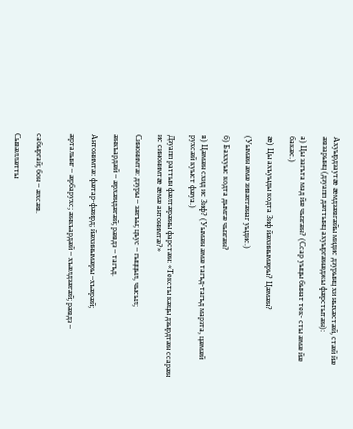Ахуырдзаутæ æмдзæвгæйы мидис дзурынц хи ныхæстæй, стæй йæ æвзарынц (дзуапп дæттынц ахуыргæнæджы фæрстытæн):

а) Цы загъта мад йæ чызгæн? (Ссар уыцы бынат тек- сты æмæ йæ бакæс.)

æ) Цы ахъуыды кодта Зиф йæхинымæры? Цæмæн?

(Уымæн æмæ зивæггæнаг уыдис.)

б) Баххуыс кодта дымгæ чызгæн?

в) Цæмæн схид ис Зиф? (Уымæн æмæ тагъд-тагъд марзта, цæмæй рухсæй куыст фæуа.)

Дзуапп раттын фæлтæрæны фарстæн: «Тексты кæцы дзырдтæн ссарæн ис синонимтæ æмæ антонимтæ?»

Синонимтæ: дзуры – зæгъы; цъус – гыццыл, чысыл;

æнкъардæй – æрхæндæгæй; рæвдз – тагъд.

Антонимтæ: фæтар-фæирд; йæхинымæры –хъæрæй;

æрталынг – æрбарухс; æнкъардæй – хъæлдзæгæй; рæвдз –


сабыргай; бон – æхсæв.

Сывæллæтты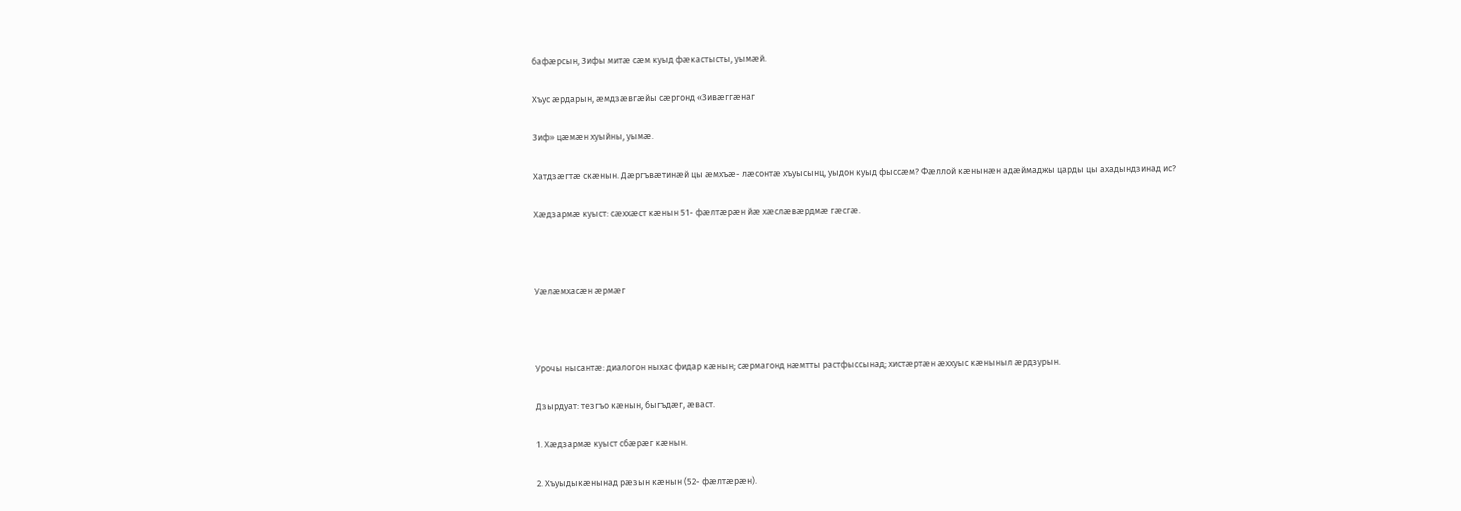бафæрсын, Зифы митæ сæм куыд фæкастысты, уымæй.

Хъус æрдарын, æмдзæвгæйы сæргонд «Зивæггæнаг

Зиф» цæмæн хуыйны, уымæ.

Хатдзæгтæ скæнын. Дæргъвæтинæй цы æмхъæ- лæсонтæ хъуысынц, уыдон куыд фыссæм? Фæллой кæнынæн адæймаджы царды цы ахадындзинад ис?

Хæдзармæ куыст: сæххæст кæнын 51- фæлтæрæн йæ хæслæвæрдмæ гæсгæ.



Уæлæмхасæн æрмæг



Урочы нысантæ: диалогон ныхас фидар кæнын; сæрмагонд нæмтты растфыссынад; хистæртæн æххуыс кæныныл æрдзурын.

Дзырдуат: тезгъо кæнын, быгъдæг, æваст.

1. Хæдзармæ куыст сбæрæг кæнын.

2. Хъуыдыкæнынад рæзын кæнын (52- фæлтæрæн).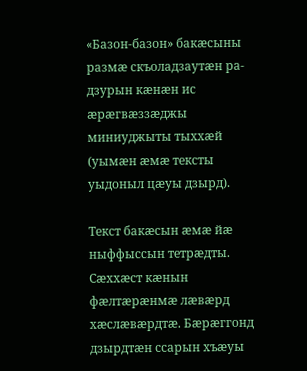«Базон-базон» бакæсыны размæ скъоладзаутæн ра- дзурын кæнæн ис æрæгвæззæджы миниуджыты тыххæй (уымæн æмæ тексты уыдоныл цæуы дзырд).

Текст бакæсын æмæ йæ ныффыссын тетрæдты. Сæххæст кæнын фæлтæрæнмæ лæвæрд хæслæвæрдтæ. Бæрæггонд дзырдтæн ссарын хъæуы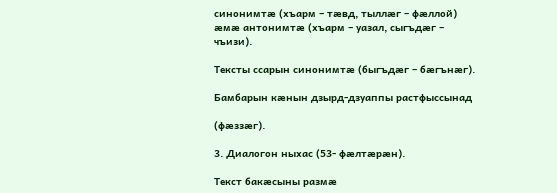синонимтæ (хъарм – тæвд, тыллæг – фæллой) æмæ антонимтæ (хъарм – уазал, сыгъдæг – чъизи).

Тексты ссарын синонимтæ (быгъдæг – бæгънæг).

Бамбарын кæнын дзырд-дзуаппы растфыссынад

(фæззæг).

3. Диалогон ныхас (53- фæлтæрæн).

Текст бакæсыны размæ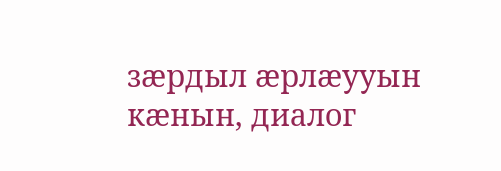зæрдыл æрлæууын кæнын, диалог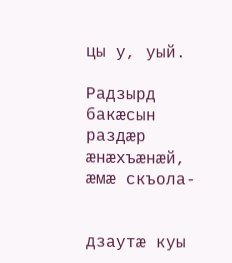цы у, уый.

Радзырд бакæсын раздæр æнæхъæнæй, æмæ скъола-


дзаутæ куы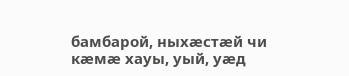бамбарой, ныхæстæй чи кæмæ хауы, уый, уæд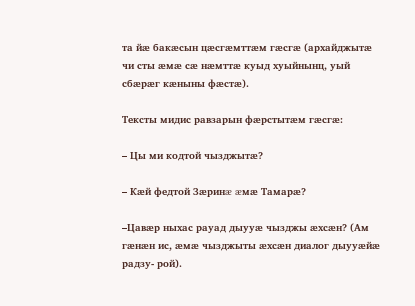та йæ бакæсын цæсгæмттæм гæсгæ (архайджытæ чи сты æмæ сæ нæмттæ куыд хуыйнынц, уый сбæрæг кæныны фæстæ).

Тексты мидис равзарын фæрстытæм гæсгæ:

– Цы ми кодтой чызджытæ?

– Кæй федтой Зæринæ æмæ Тамарæ?

–Цавæр ныхас рауад дыууæ чызджы æхсæн? (Ам гæнæн ис, æмæ чызджыты æхсæн диалог дыууæйæ радзу- рой).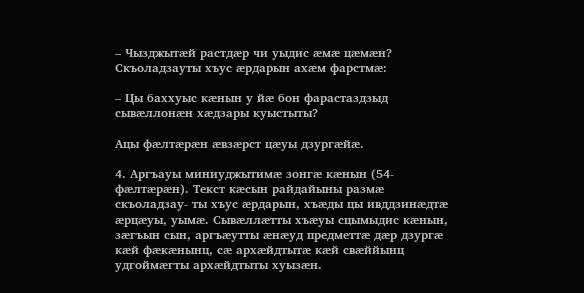– Чызджытæй растдæр чи уыдис æмæ цæмæн? Скъоладзауты хъус æрдарын ахæм фарстмæ:

– Цы баххуыс кæнын у йæ бон фарастаздзыд сывæллонæн хæдзары куыстыты?

Ацы фæлтæрæн æвзæрст цæуы дзургæйæ.

4. Аргъауы миниуджытимæ зонгæ кæнын (54- фæлтæрæн). Текст кæсын райдайыны размæ скъоладзау- ты хъус æрдарын, хъæды цы ивддзинæдтæ æрцæуы, уымæ. Сывæллæтты хъæуы сцымыдис кæнын, зæгъын сын, аргъæутты æнæуд предметтæ дæр дзургæ кæй фæкæнынц, сæ архæйдтытæ кæй свæййынц удгоймæгты архæйдтыты хуызæн.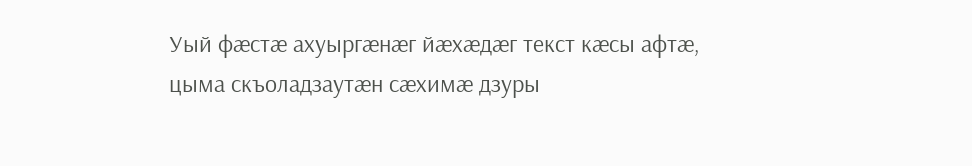Уый фæстæ ахуыргæнæг йæхæдæг текст кæсы афтæ, цыма скъоладзаутæн сæхимæ дзуры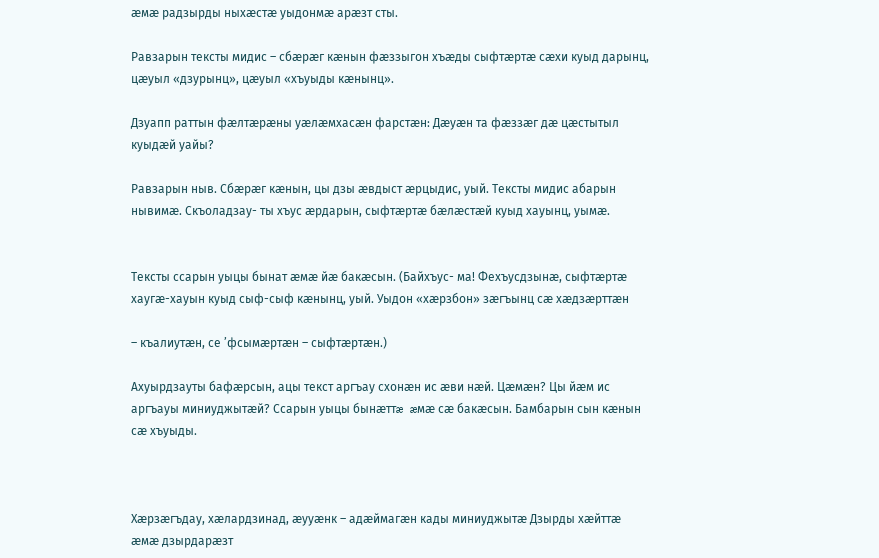æмæ радзырды ныхæстæ уыдонмæ арæзт сты.

Равзарын тексты мидис – сбæрæг кæнын фæззыгон хъæды сыфтæртæ сæхи куыд дарынц, цæуыл «дзурынц», цæуыл «хъуыды кæнынц».

Дзуапп раттын фæлтæрæны уæлæмхасæн фарстæн: Дæуæн та фæззæг дæ цæстытыл куыдæй уайы?

Равзарын ныв. Сбæрæг кæнын, цы дзы æвдыст æрцыдис, уый. Тексты мидис абарын нывимæ. Скъоладзау- ты хъус æрдарын, сыфтæртæ бæлæстæй куыд хауынц, уымæ.


Тексты ссарын уыцы бынат æмæ йæ бакæсын. (Байхъус- ма! Фехъусдзынæ, сыфтæртæ хаугæ-хауын куыд сыф-сыф кæнынц, уый. Уыдон «хæрзбон» зæгъынц сæ хæдзæрттæн

– къалиутæн, се ’фсымæртæн – сыфтæртæн.)

Ахуырдзауты бафæрсын, ацы текст аргъау схонæн ис æви нæй. Цæмæн? Цы йæм ис аргъауы миниуджытæй? Ссарын уыцы бынæттæ æмæ сæ бакæсын. Бамбарын сын кæнын сæ хъуыды.



Хæрзæгъдау, хæлардзинад, æууæнк – адæймагæн кады миниуджытæ Дзырды хæйттæ æмæ дзырдарæзт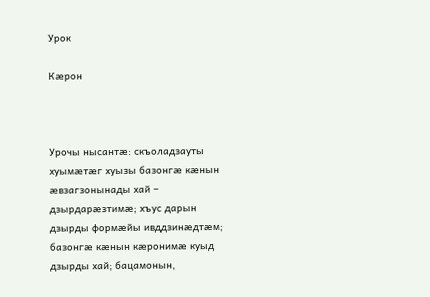Урок

Кæрон



Урочы нысантæ: скъоладзауты хуымæтæг хуызы базонгæ кæнын æвзагзонынады хай – дзырдарæзтимæ; хъус дарын дзырды формæйы ивддзинæдтæм; базонгæ кæнын кæронимæ куыд дзырды хай; бацамонын,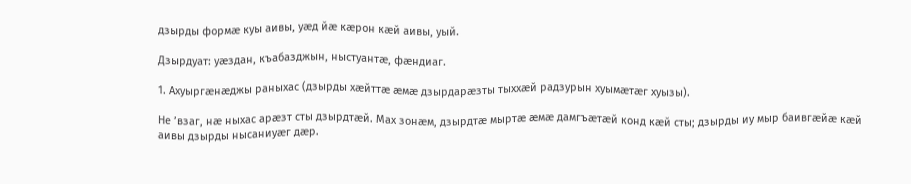дзырды формæ куы аивы, уæд йæ кæрон кæй аивы, уый.

Дзырдуат: уæздан, къабазджын, ныстуантæ, фæндиаг.

1. Ахуыргæнæджы раныхас (дзырды хæйттæ æмæ дзырдарæзты тыххæй радзурын хуымæтæг хуызы).

Не ’взаг, нæ ныхас арæзт сты дзырдтæй. Мах зонæм, дзырдтæ мыртæ æмæ дамгъæтæй конд кæй сты; дзырды иу мыр баивгæйæ кæй аивы дзырды нысаниуæг дæр.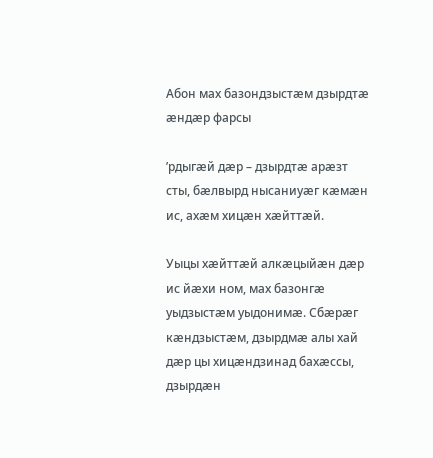Абон мах базондзыстæм дзырдтæ æндæр фарсы

’рдыгæй дæр – дзырдтæ арæзт сты, бæлвырд нысаниуæг кæмæн ис, ахæм хицæн хæйттæй.

Уыцы хæйттæй алкæцыйæн дæр ис йæхи ном, мах базонгæ уыдзыстæм уыдонимæ. Сбæрæг кæндзыстæм, дзырдмæ алы хай дæр цы хицæндзинад бахæссы, дзырдæн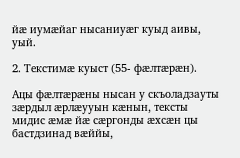йæ иумæйаг нысаниуæг куыд аивы, уый.

2. Текстимæ куыст (55- фæлтæрæн).

Ацы фæлтæрæны нысан у скъоладзауты зæрдыл æрлæууын кæнын, тексты мидис æмæ йæ сæргонды æхсæн цы бастдзинад вæййы,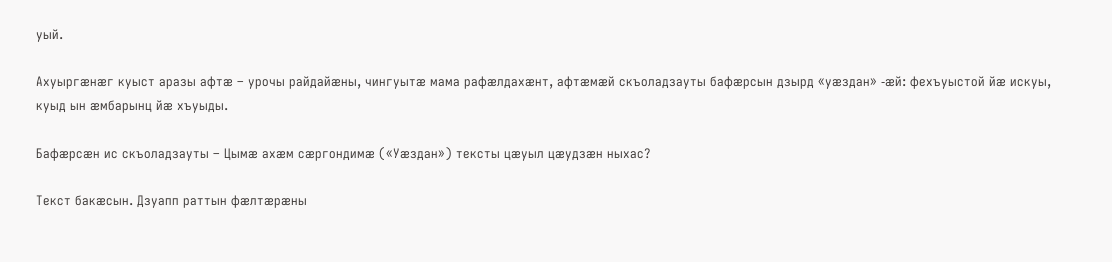уый.

Ахуыргæнæг куыст аразы афтæ – урочы райдайæны, чингуытæ мама рафæлдахæнт, афтæмæй скъоладзауты бафæрсын дзырд «уæздан» -æй: фехъуыстой йæ искуы, куыд ын æмбарынц йæ хъуыды.

Бафæрсæн ис скъоладзауты – Цымæ ахæм сæргондимæ («Уæздан») тексты цæуыл цæудзæн ныхас?

Текст бакæсын. Дзуапп раттын фæлтæрæны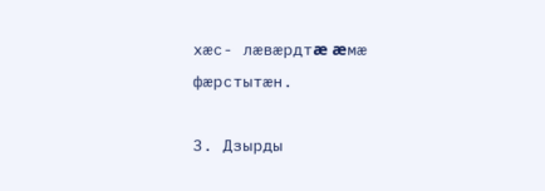хæс- лæвæрдтæ æмæ фæрстытæн.

3. Дзырды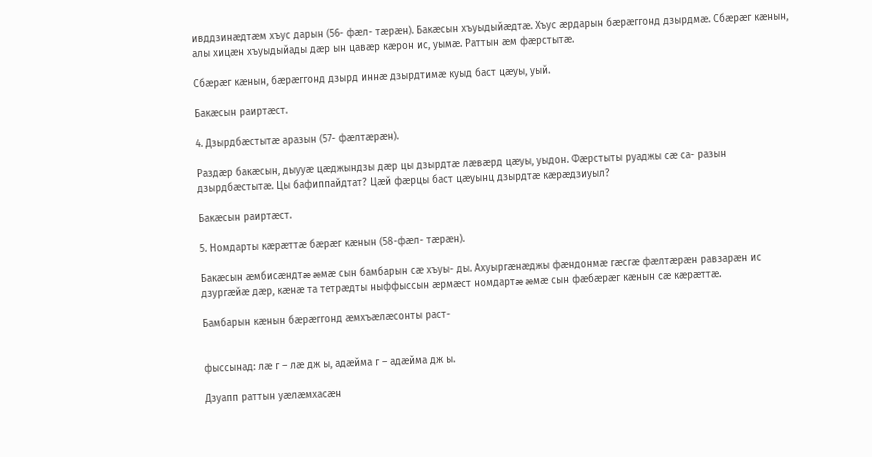ивддзинæдтæм хъус дарын (56- фæл- тæрæн). Бакæсын хъуыдыйæдтæ. Хъус æрдарын бæрæггонд дзырдмæ. Сбæрæг кæнын, алы хицæн хъуыдыйады дæр ын цавæр кæрон ис, уымæ. Раттын æм фæрстытæ.

Сбæрæг кæнын, бæрæггонд дзырд иннæ дзырдтимæ куыд баст цæуы, уый.

Бакæсын раиртæст.

4. Дзырдбæстытæ аразын (57- фæлтæрæн).

Раздæр бакæсын, дыууæ цæджындзы дæр цы дзырдтæ лæвæрд цæуы, уыдон. Фæрстыты руаджы сæ са- разын дзырдбæстытæ. Цы бафиппайдтат? Цæй фæрцы баст цæуынц дзырдтæ кæрæдзиуыл?

Бакæсын раиртæст.

5. Номдарты кæрæттæ бæрæг кæнын (58-фæл- тæрæн).

Бакæсын æмбисæндтæ æмæ сын бамбарын сæ хъуы- ды. Ахуыргæнæджы фæндонмæ гæсгæ фæлтæрæн равзарæн ис дзургæйæ дæр, кæнæ та тетрæдты ныффыссын æрмæст номдартæ æмæ сын фæбæрæг кæнын сæ кæрæттæ.

Бамбарын кæнын бæрæггонд æмхъæлæсонты раст-


фыссынад: лæ г – лæ дж ы, адæйма г – адæйма дж ы.

Дзуапп раттын уæлæмхасæн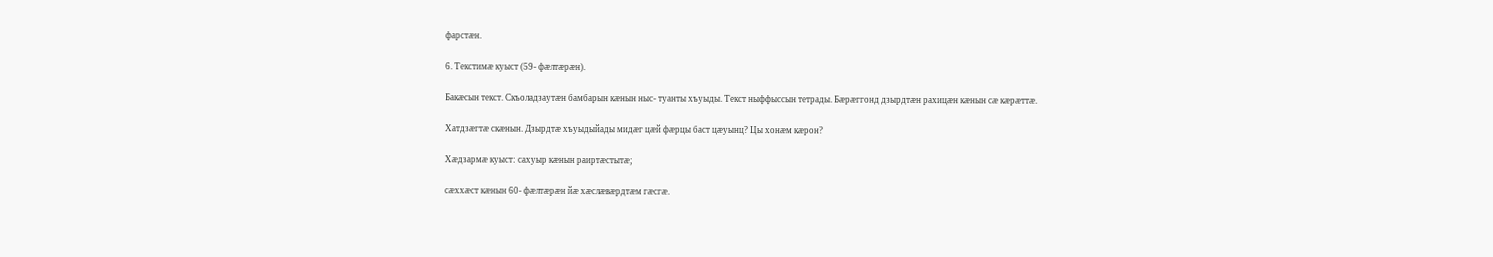фарстæн.

6. Текстимæ куыст (59- фæлтæрæн).

Бакæсын текст. Скъоладзаутæн бамбарын кæнын ныс- туанты хъуыды. Текст ныффыссын тетрады. Бæрæггонд дзырдтæн рахицæн кæнын сæ кæрæттæ.

Хатдзæгтæ скæнын. Дзырдтæ хъуыдыйады мидæг цæй фæрцы баст цæуынц? Цы хонæм кæрон?

Хæдзармæ куыст: сахуыр кæнын раиртæстытæ;

сæххæст кæнын 60- фæлтæрæн йæ хæслæвæрдтæм гæсгæ.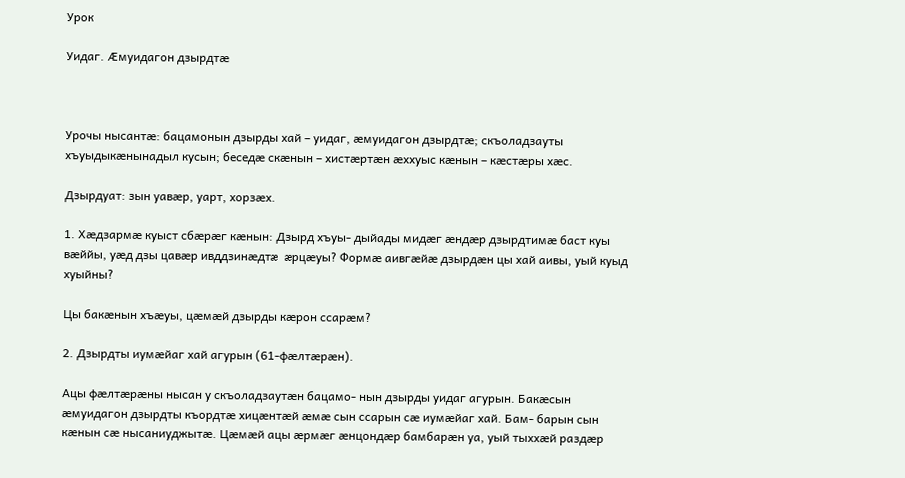Урок

Уидаг. Æмуидагон дзырдтæ



Урочы нысантæ: бацамонын дзырды хай – уидаг, æмуидагон дзырдтæ; скъоладзауты хъуыдыкæнынадыл кусын; беседæ скæнын – хистæртæн æххуыс кæнын – кæстæры хæс.

Дзырдуат: зын уавæр, уарт, хорзæх.

1. Хæдзармæ куыст сбæрæг кæнын: Дзырд хъуы- дыйады мидæг æндæр дзырдтимæ баст куы вæййы, уæд дзы цавæр ивддзинæдтæ æрцæуы? Формæ аивгæйæ дзырдæн цы хай аивы, уый куыд хуыйны?

Цы бакæнын хъæуы, цæмæй дзырды кæрон ссарæм?

2. Дзырдты иумæйаг хай агурын (61-фæлтæрæн).

Ацы фæлтæрæны нысан у скъоладзаутæн бацамо- нын дзырды уидаг агурын. Бакæсын æмуидагон дзырдты къордтæ хицæнтæй æмæ сын ссарын сæ иумæйаг хай. Бам- барын сын кæнын сæ нысаниуджытæ. Цæмæй ацы æрмæг æнцондæр бамбарæн уа, уый тыххæй раздæр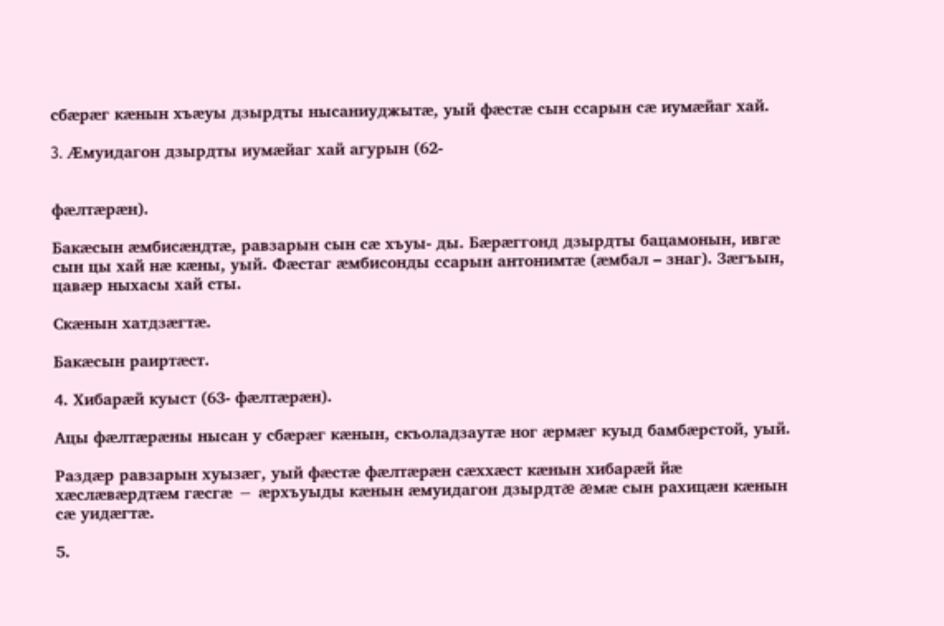сбæрæг кæнын хъæуы дзырдты нысаниуджытæ, уый фæстæ сын ссарын сæ иумæйаг хай.

3. Æмуидагон дзырдты иумæйаг хай агурын (62-


фæлтæрæн).

Бакæсын æмбисæндтæ, равзарын сын сæ хъуы- ды. Бæрæггонд дзырдты бацамонын, ивгæ сын цы хай нæ кæны, уый. Фæстаг æмбисонды ссарын антонимтæ (æмбал – знаг). Зæгъын, цавæр ныхасы хай сты.

Скæнын хатдзæгтæ.

Бакæсын раиртæст.

4. Хибарæй куыст (63- фæлтæрæн).

Ацы фæлтæрæны нысан у сбæрæг кæнын, скъоладзаутæ ног æрмæг куыд бамбæрстой, уый.

Раздæр равзарын хуызæг, уый фæстæ фæлтæрæн сæххæст кæнын хибарæй йæ хæслæвæрдтæм гæсгæ − æрхъуыды кæнын æмуидагон дзырдтæ æмæ сын рахицæн кæнын сæ уидæгтæ.

5.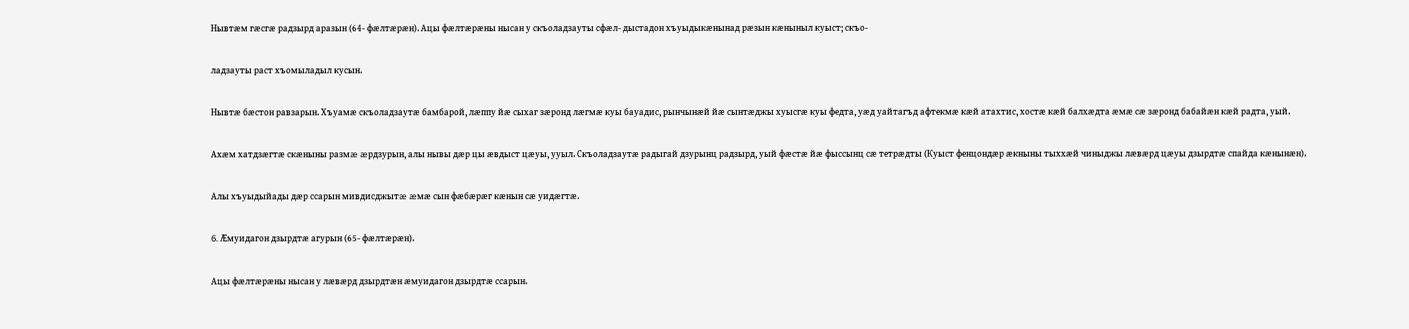Нывтæм гæсгæ радзырд аразын (64- фæлтæрæн). Ацы фæлтæрæны нысан у скъоладзауты сфæл- дыстадон хъуыдыкæнынад рæзын кæныныл куыст; скъо-

ладзауты раст хъомыладыл кусын.

Нывтæ бæстон равзарын. Хъуамæ скъоладзаутæ бамбарой, лæппу йæ сыхаг зæронд лæгмæ куы бауадис, рынчынæй йæ сынтæджы хуысгæ куы федта, уæд уайтагъд афтекмæ кæй атахтис, хостæ кæй балхæдта æмæ сæ зæронд бабайæн кæй радта, уый.

Ахæм хатдзæгтæ скæныны размæ æрдзурын, алы нывы дæр цы æвдыст цæуы, ууыл. Скъоладзаутæ радыгай дзурынц радзырд, уый фæстæ йæ фыссынц сæ тетрæдты (Куыст фенцондæр æкныны тыххæй чиныджы лæвæрд цæуы дзырдтæ спайда кæнынæн).

Алы хъуыдыйады дæр ссарын мивдисджытæ æмæ сын фæбæрæг кæнын сæ уидæгтæ.

6. Æмуидагон дзырдтæ агурын (65- фæлтæрæн).

Ацы фæлтæрæны нысан у лæвæрд дзырдтæн æмуидагон дзырдтæ ссарын.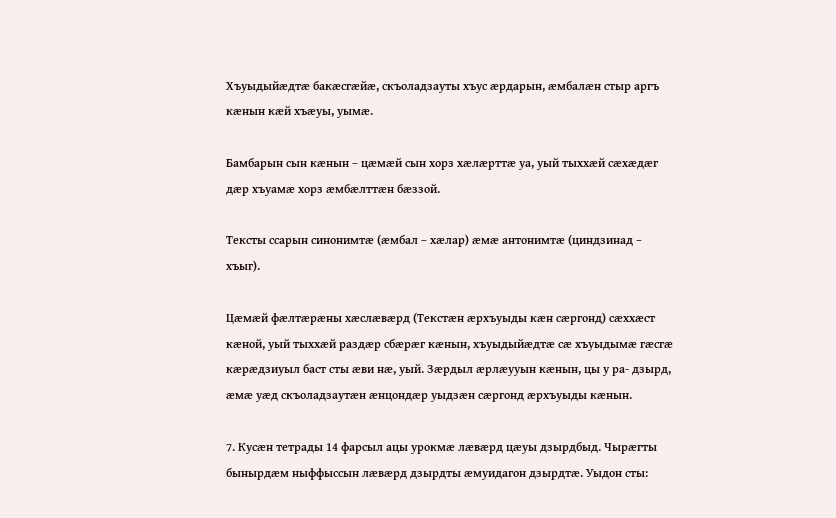Хъуыдыйæдтæ бакæсгæйæ, скъоладзауты хъус æрдарын, æмбалæн стыр аргъ кæнын кæй хъæуы, уымæ.

Бамбарын сын кæнын – цæмæй сын хорз хæлæрттæ уа, уый тыххæй сæхæдæг дæр хъуамæ хорз æмбæлттæн бæззой.

Тексты ссарын синонимтæ (æмбал – хæлар) æмæ антонимтæ (циндзинад – хъыг).

Цæмæй фæлтæрæны хæслæвæрд (Текстæн æрхъуыды кæн сæргонд) сæххæст кæной, уый тыххæй раздæр сбæрæг кæнын, хъуыдыйæдтæ сæ хъуыдымæ гæсгæ кæрæдзиуыл баст сты æви нæ, уый. Зæрдыл æрлæууын кæнын, цы у ра- дзырд, æмæ уæд скъоладзаутæн æнцондæр уыдзæн сæргонд æрхъуыды кæнын.

7. Кусæн тетрады 14 фарсыл ацы урокмæ лæвæрд цæуы дзырдбыд. Чырæгты бынырдæм ныффыссын лæвæрд дзырдты æмуидагон дзырдтæ. Уыдон сты: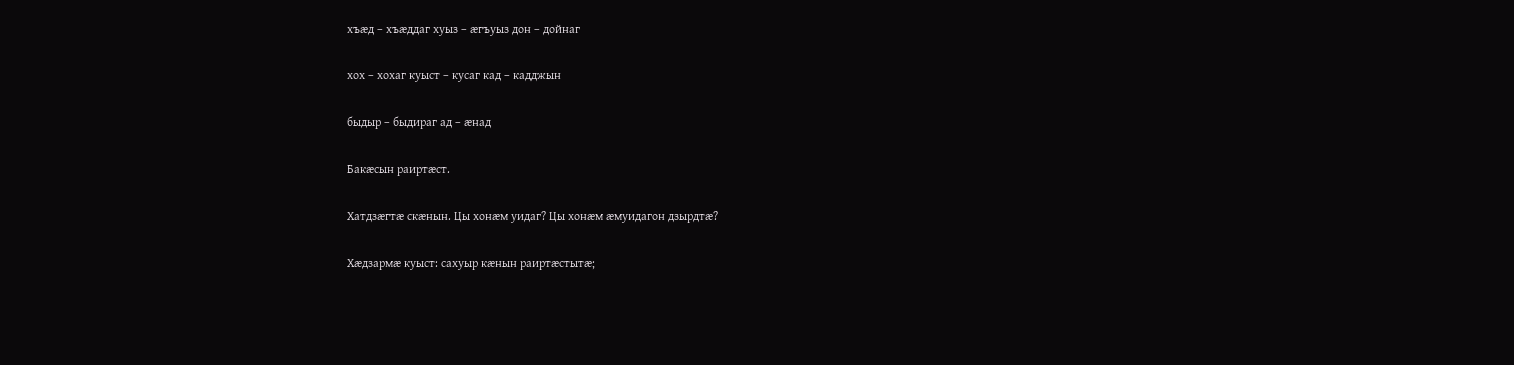хъæд – хъæддаг хуыз – æгъуыз дон – дойнаг

хох – хохаг куыст – кусаг кад – кадджын

быдыр – быдираг ад – æнад

Бакæсын раиртæст.

Хатдзæгтæ скæнын. Цы хонæм уидаг? Цы хонæм æмуидагон дзырдтæ?

Хæдзармæ куыст: сахуыр кæнын раиртæстытæ;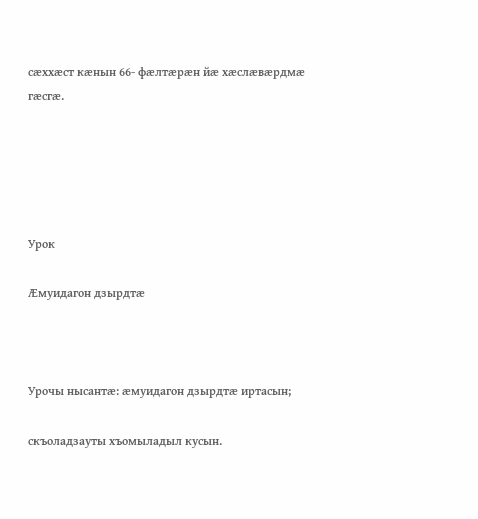сæххæст кæнын 66- фæлтæрæн йæ хæслæвæрдмæ гæсгæ.





Урок

Æмуидагон дзырдтæ



Урочы нысантæ: æмуидагон дзырдтæ иртасын;

скъоладзауты хъомыладыл кусын.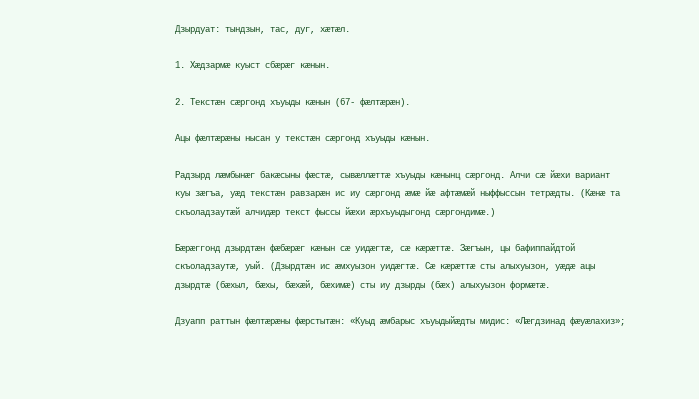Дзырдуат: тындзын, тас, дуг, хæтæл.

1. Хæдзармæ куыст сбæрæг кæнын.

2. Текстæн сæргонд хъуыды кæнын (67- фæлтæрæн).

Ацы фæлтæрæны нысан у текстæн сæргонд хъуыды кæнын.

Радзырд лæмбынæг бакæсыны фæстæ, сывæллæттæ хъуыды кæнынц сæргонд. Алчи сæ йæхи вариант куы зæгъа, уæд текстæн равзарæн ис иу сæргонд æмæ йæ афтæмæй ныффыссын тетрæдты. (Кæнæ та скъоладзаутæй алчидæр текст фыссы йæхи æрхъуыдыгонд сæргондимæ.)

Бæрæггонд дзырдтæн фæбæрæг кæнын сæ уидæгтæ, сæ кæрæттæ. Зæгъын, цы бафиппайдтой скъоладзаутæ, уый. (Дзырдтæн ис æмхуызон уидæгтæ. Сæ кæрæттæ сты алыхуызон, уæдæ ацы дзырдтæ (бæхыл, бæхы, бæхæй, бæхимæ) сты иу дзырды (бæх) алыхуызон формæтæ.

Дзуапп раттын фæлтæрæны фæрстытæн: «Куыд æмбарыс хъуыдыйæдты мидис: «Лæгдзинад фæуæлахиз»;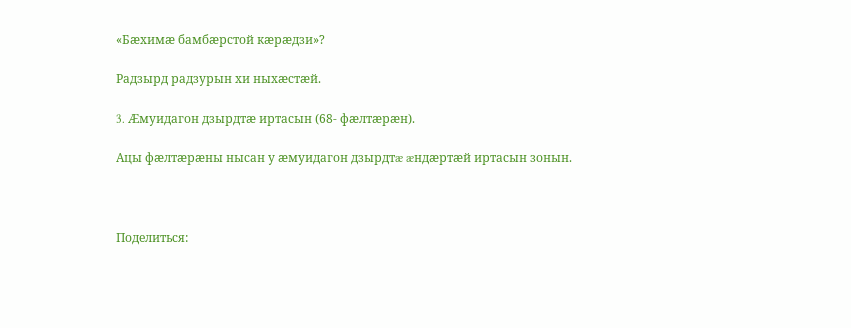«Бæхимæ бамбæрстой кæрæдзи»?

Радзырд радзурын хи ныхæстæй.

3. Æмуидагон дзырдтæ иртасын (68- фæлтæрæн).

Ацы фæлтæрæны нысан у æмуидагон дзырдтæ æндæртæй иртасын зонын.



Поделиться: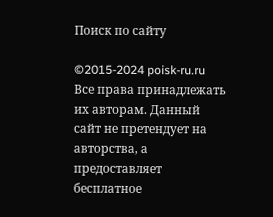Поиск по сайту

©2015-2024 poisk-ru.ru
Все права принадлежать их авторам. Данный сайт не претендует на авторства, а предоставляет бесплатное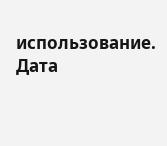использование.
Дата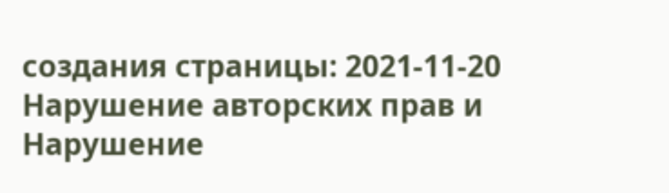создания страницы: 2021-11-20 Нарушение авторских прав и Нарушение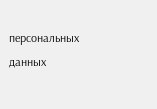персональных данных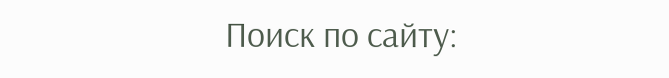Поиск по сайту: